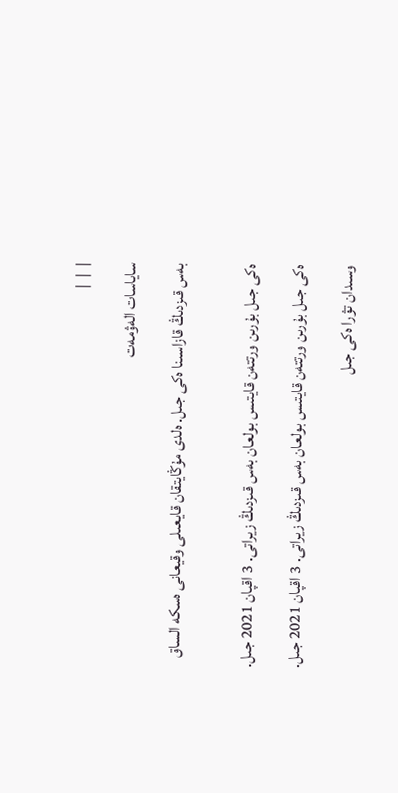|  |  |

ساياسات الەۋمەت

بەس قىزدىڭ قازاسىنا ەكى جىل. ەلدى مۇڭايتقان قايعىلى وقيعانى ەسكە الساق


ەكى جىل بۇرىن ورتتەن قايتىس بولعان بەس قىزدىڭ زيراتى. 3 اقپان 2021 جىل.

ەكى جىل بۇرىن ورتتەن قايتىس بولعان بەس قىزدىڭ زيراتى. 3 اقپان 2021 جىل.

وسىدان تۋرا ەكى جىل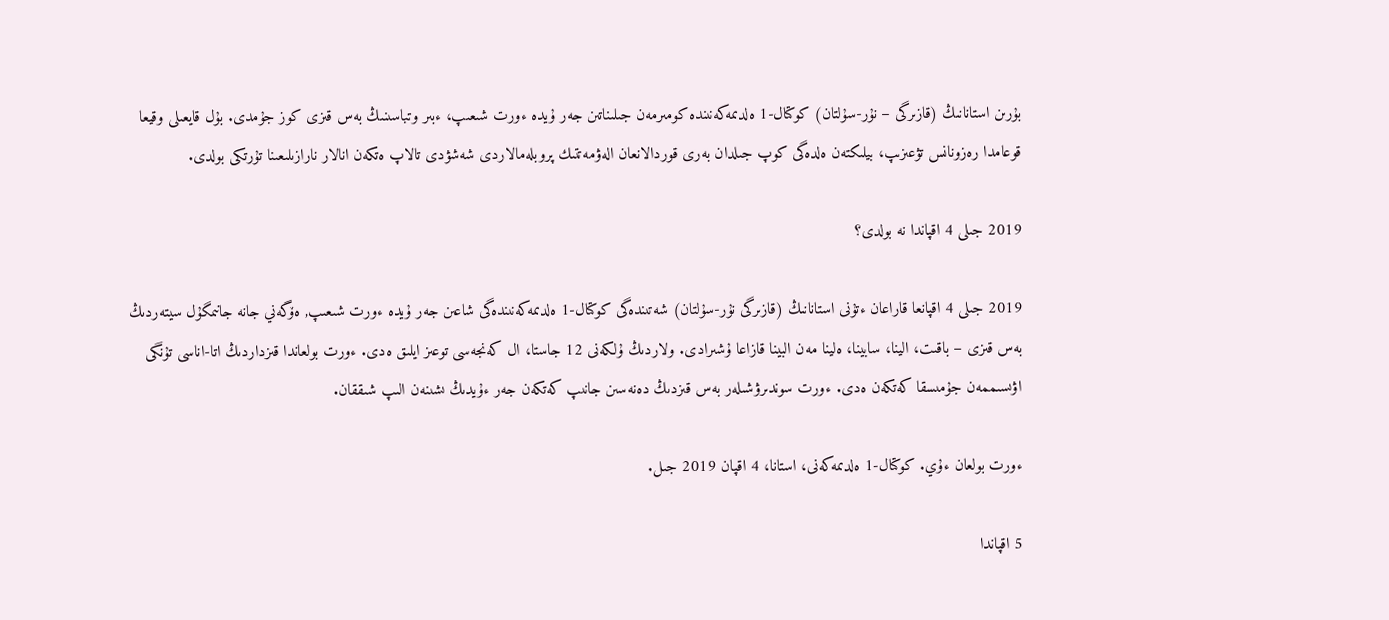بۇرىن استانانىڭ (قازىرگى – نۇر-سۇلتان) كوكتال-1 ەلدىمەكەنىندە كومىرمەن جىلىناتىن جەر ۇيدە ءورت شىعىپ، ءبىر وتباسىنىڭ بەس قىزى كوز جۇمدى. بۇل قايعىلى وقيعا قوعامدا رەزونانس تۋعىزىپ، بيلىكتەن ەلدەگى كوپ جىلدان بەرى قوردالانعان الەۋمەتتىك پروبلەمالاردى شەشۋدى تالاپ ەتكەن انالار نارازىلىعىنا تۇرتكى بولدى.

2019 جىلى 4 اقپاندا نە بولدى؟

2019 جىلى 4 اقپانعا قاراعان ءتۇنى استانانىڭ (قازىرگى نۇر-سۇلتان) شەتىندەگى كوكتال-1 ەلدىمەكەنىندەگى شاعىن جەر ۇيدە ءورت شىعىپ, ەۆگەني جانە جانىمگۇل سيتەردىڭ بەس قىزى – باقىت، الينا، سابينا، ەلينا مەن البينا قازاعا ۇشىرادى. ولاردىڭ ۇلكەنى 12 جاستا، ال كەنجەسى توعىز ايلىق ەدى. ءورت بولعاندا قىزداردىڭ اتا-اناسى تۇنگى اۋىسىممەن جۇمىسقا كەتكەن ەدى. ءورت سوندىرۋشىلەر بەس قىزدىڭ دەنەسىن جانىپ كەتكەن جەر ءۇيدىڭ ىشىنەن الىپ شىققان.

ءورت بولعان ءۇي. كوكتال-1 ەلدىمەكەنى، استانا، 4 اقپان 2019 جىل.

5 اقپاندا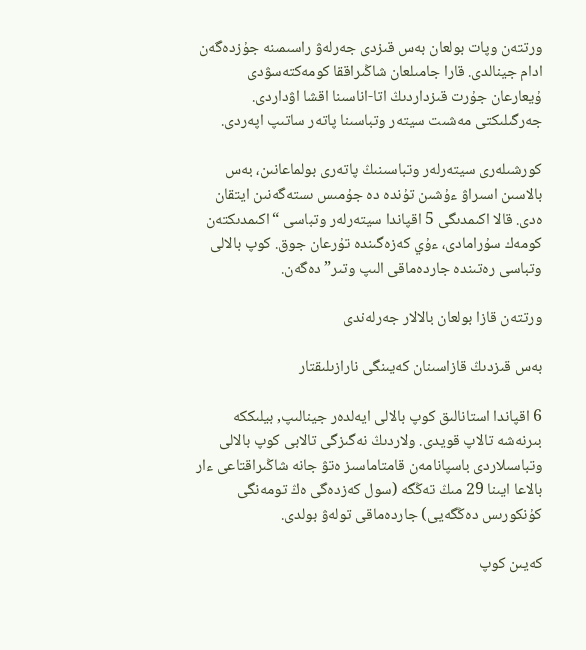ورتتەن وپات بولعان بەس قىزدى جەرلەۋ راسىمىنە جۇزدەگەن ادام جينالدى. قارا جامىلعان شاڭىراققا كومەكتەسۋدى ۇيعارعان جۇرت قىزداردىڭ اتا-اناسىنا اقشا اۋداردى. جەرگىلىكتى مەشىت سيتەر وتباسىنا پاتەر ساتىپ اپەردى.

كورشىلەرى سيتەرلەر وتباسىنىڭ پاتەرى بولماعانىن، بەس بالاسىن اسىراۋ ءۇشىن تۇندە دە جۇمىس ىستەگەنىن ايتقان ەدى. قالا اكىمدىگى 5 اقپاندا سيتەرلەر وتباسى “اكىمدىكتەن كومەك سۇرامادى، ءۇي كەزەگىندە تۇرعان جوق. كوپ بالالى وتباسى رەتىندە جاردەماقى الىپ وتىر” دەگەن.

ورتتەن قازا بولعان بالالار جەرلەندى

بەس قىزدىڭ قازاسىنان كەيىنگى نارازىلىقتار

6 اقپاندا استانالىق كوپ بالالى ايەلدەر جينالىپ, بيلىككە بىرنەشە تالاپ قويدى. ولاردىڭ نەگىزگى تالابى كوپ بالالى وتباسىلاردى باسپانامەن قامتاماسىز ەتۋ جانە شاڭىراقتاعى ءار بالاعا ايىنا 29 مىڭ تەڭگە (سول كەزدەگى ەڭ تومەنگى كۇنكورىس دەڭگەيى) جاردەماقى تولەۋ بولدى.

كەيىن كوپ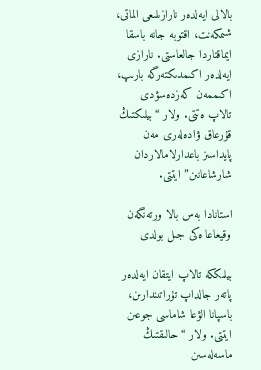بالالى ايەلدەر نارازىلىعى الماتى، شىمكەنت، اقتوبە جانە باسقا ايماقتاردا جالعاستى. نارازى ايەلدەر اكىمدىكتەرگە بارىپ، اكىممەن كەزدەسۋدى تالاپ ەتتى. ولار “بيلىكتىڭ قۇرعاق ۋادەلەرى مەن پايداسىز باعدارلامالاردان شارشاعانىن” ايتتى.

استانادا بەس بالا ورتەنگەن وقيعاعا ەكى جىل بولدى

بيلىككە تالاپ ايتقان ايەلدەر پاتەر جالداپ تۇراتىندارىن، باسپانا الۋعا شاماسى جوعىن ايتتى. ولار “حالىقتىڭ ماسەلەسىن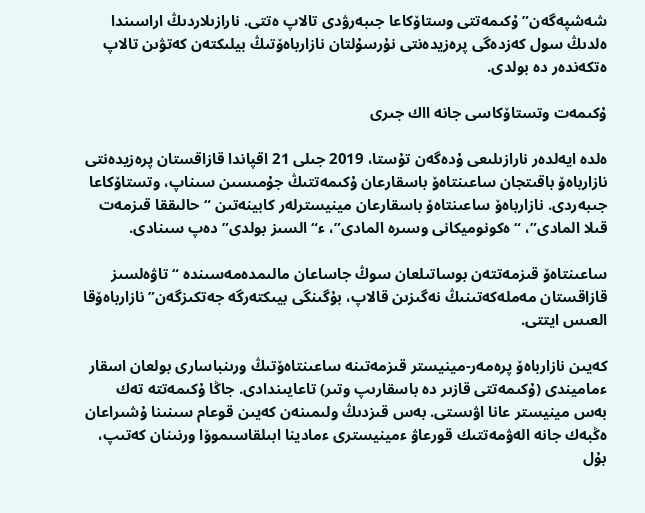شەشپەگەن” ۇكىمەتتى وستاۆكاعا جىبەرۋدى تالاپ ەتتى. نارازىلاردىڭ اراسىندا ەلدىڭ سول كەزدەگى پرەزيدەنتى نۇرسۇلتان نازارباەۆتىڭ بيلىكتەن كەتۋىن تالاپ ەتكەندەر دە بولدى.

ۇكىمەت وتستاۆكاسى جانە ااك جىرى

ەلدە ايەلدەر نارازىلىعى ۇدەگەن تۇستا، 2019 جىلى 21 اقپاندا قازاقستان پرەزيدەنتى نازارباەۆ باقىتجان ساعىنتاەۆ باسقارعان ۇكىمەتتىڭ جۇمىسىن سىناپ، وتستاۆكاعا جىبەردى. نازارباەۆ ساعىنتاەۆ باسقارعان مينيسترلەر كابينەتىن “حالىققا قىزمەت قىلا المادى”، “ەكونوميكانى وسىرە المادى”، ء“السىز بولدى” دەپ سىنادى.

ساعىنتاەۆ قىزمەتتەن بوساتىلعان سوڭ جاساعان مالىمدەمەسىندە “تاۋەلسىز قازاقستان مەملەكەتىنىڭ نەگىزىن قالاپ، بۇگىنگى بيىكتەرگە جەتكىزگەن” نازارباەۆقا العىس ايتتى.

كەيىن نازارباەۆ پرەمەر-مينيستر قىزمەتىنە ساعىنتاەۆتىڭ ورىنباسارى بولعان اسقار ءماميندى (ۇكىمەتتى قازىر دە باسقارىپ وتىر) تاعايىندادى. جاڭا ۇكىمەتتە تەك بەس مينيستر عانا اۋىستى. بەس قىزدىڭ ولىمىنەن كەيىن قوعام سىنىنا ۇشىراعان ەڭبەك جانە الەۋمەتتىك قورعاۋ ءمينيسترى ءمادينا ابىلقاسىموۆا ورنىنان كەتىپ، بۇل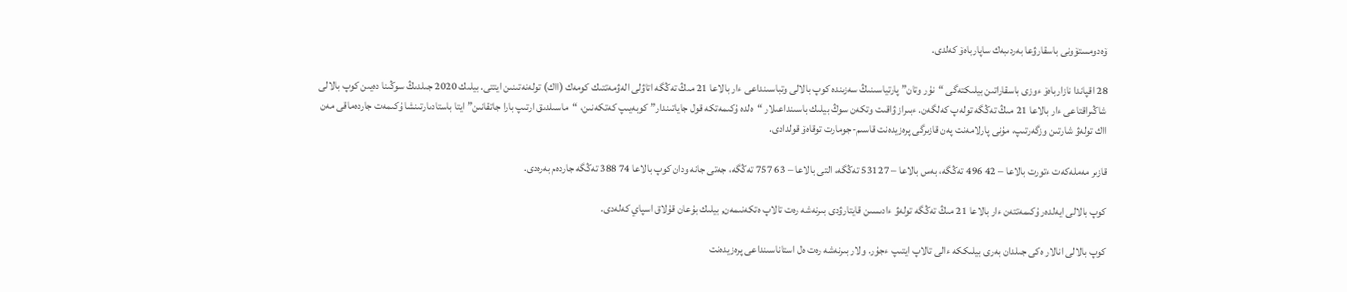ۆەدومستۆونى باسقارۋعا بەردىبەك ساپارباەۆ كەلدى.

28 اقپاندا نازارباەۆ ءوزى باسقاراتىن بيلىكتەگى “نۇر وتان” پارتياسىنىڭ سەزىندە كوپ بالالى وتباسىنداعى ءار بالاعا 21 مىڭ تەڭگە اتاۋلى الەۋمەتتىك كومەك (ااك) تولەنەتىنىن ايتتى. بيلىك 2020 جىلدىڭ سوڭىنا دەيىن كوپ بالالى شاڭىراقتاعى ءار بالاعا 21 مىڭ تەڭگە تولەپ كەلگەن. ءبىراز ۋاقىت وتكەن سوڭ بيلىك باسىنداعىلار “ەلدە ۇكىمەتكە قول جاياتىندار” كوبەيىپ كەتكەنىن، “ماسىلدىق ارتىپ بارا جاتقانىن” ايتا باستادىارتىنشا ۇكىمەت جاردەماقى مەن ااك تولەۋ شارتىن وزگەرتىپ، مۇنى پارلامەنت پەن قازىرگى پرەزيدەنت قاسىم-جومارت توقاەۆ قولدادى.

قازىر مەملەكەت ءتورت بالاعا – 42 496 تەڭگە، بەس بالاعا – 53127 تەڭگە، التى بالاعا – 63 757 تەڭگە، جەتى جانە ودان كوپ بالاعا 74 388 تەڭگە جاردەم بەرەدى.

كوپ بالالى ايەلدەر ۇكىمەتتەن ءار بالاعا 21 مىڭ تەڭگە تولەۋ ءادىسىن قايتارۋدى بىرنەشە رەت تالاپ ەتكەنىمەن, بيلىك بۇعان قۇلاق اسپاي كەلەدى.

كوپ بالالى انالار ەكى جىلدان بەرى بيلىككە ءالى تالاپ ايتىپ ءجۇر. ولار بىرنەشە رەت ەل استاناسىنداعى پرەزيدەنت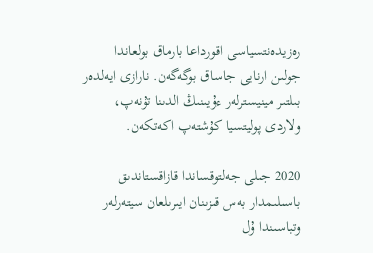رەزيدەنتسياسى اقورداعا بارماق بولعاندا جولىن ارنايى جاساق بوگەگەن. نارازى ايەلدەر بىلتىر مينيسترلەر ءۇيىنىڭ الدىنا تۇنەپ، ولاردى پوليتسيا كۇشتەپ اكەتكەن.

2020 جىلى جەلتوقساندا قازاقستاندىق باسىلىمدار بەس قىزىنان ايىرىلعان سيتەرلەر وتباسىندا ۇل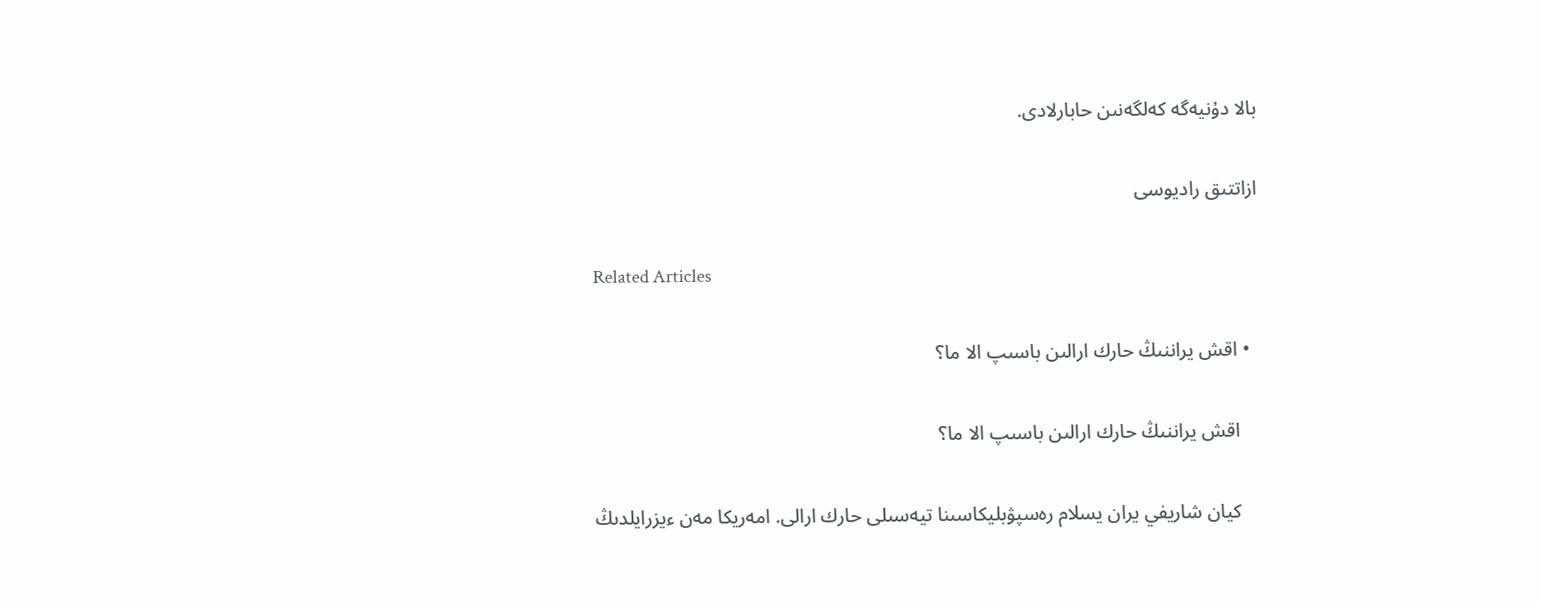بالا دۇنيەگە كەلگەنىن حابارلادى.

ازاتتىق راديوسى

Related Articles

  • اقش يراننىڭ حارك ارالىن باسىپ الا ما؟

    اقش يراننىڭ حارك ارالىن باسىپ الا ما؟

    كيان شاريفي يران يسلام رەسپۋبليكاسىنا تيەسىلى حارك ارالى. امەريكا مەن ءيزرايلدىڭ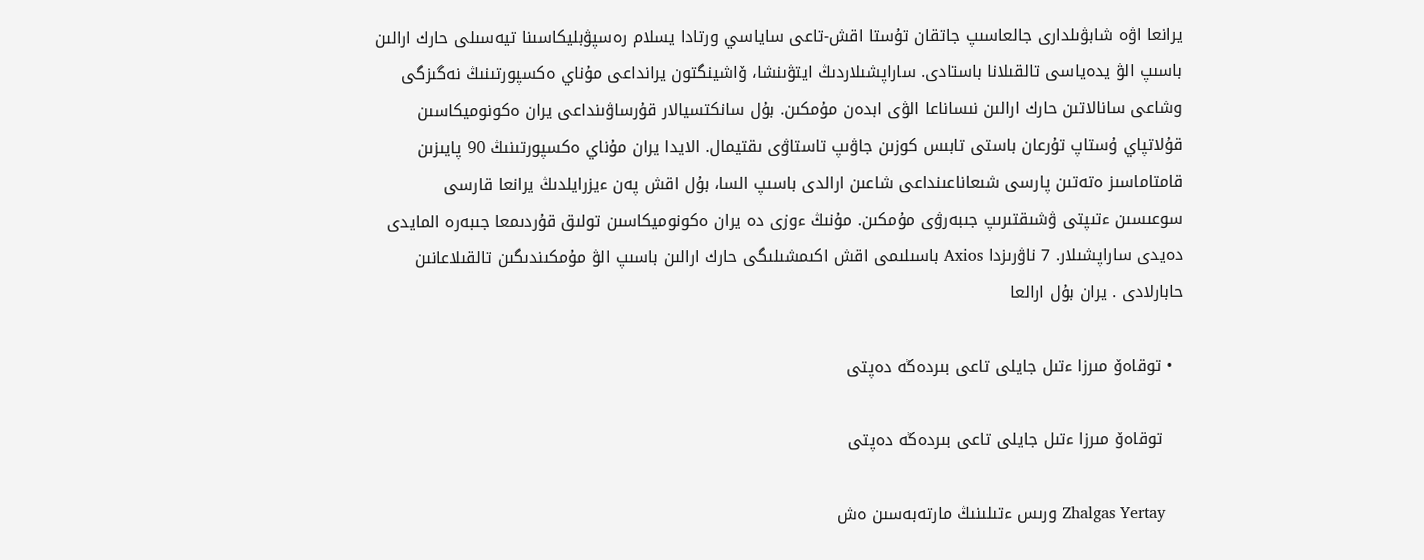يرانعا اۋە شابۋىلدارى جالعاسىپ جاتقان تۇستا اقش-تاعى ساياسي ورتادا يسلام رەسپۋبليكاسىنا تيەسىلى حارك ارالىن باسىپ الۋ يدەياسى تالقىلانا باستادى. ساراپشىلاردىڭ ايتۋىنشا، ۆاشينگتون يرانداعى مۇناي ەكسپورتىنىڭ نەگىزگى وشاعى سانالاتىن حارك ارالىن نىساناعا الۋى ابدەن مۇمكىن. بۇل سانكتسيالار قۇرساۋىنداعى يران ەكونوميكاسىن قۇلاتپاي ۇستاپ تۇرعان باستى تابىس كوزىن جاۋىپ تاستاۋى ىقتيمال. الايدا يران مۇناي ەكسپورتىنىڭ 90 پايىزىن قامتاماسىز ەتەتىن پارسى شىعاناعىنداعى شاعىن ارالدى باسىپ السا، بۇل اقش پەن ءيزرايلدىڭ يرانعا قارسى سوعىسىن ءتىپتى ۋشىقتىرىپ جىبەرۋى مۇمكىن. مۇنىڭ ءوزى دە يران ەكونوميكاسىن تولىق قۇردىمعا جىبەرە المايدى دەيدى ساراپشىلار. 7 ناۋرىزدا Axios باسىلىمى اقش اكىمشىلىگى حارك ارالىن باسىپ الۋ مۇمكىندىگىن تالقىلاعانىن حابارلادى . يران بۇل ارالعا

  • توقاەۆ مىرزا ءتىل جايلى تاعى بىردەڭە دەپتى

    توقاەۆ مىرزا ءتىل جايلى تاعى بىردەڭە دەپتى

    Zhalgas Yertay ورىس ءتىلىنىڭ مارتەبەسىن ەش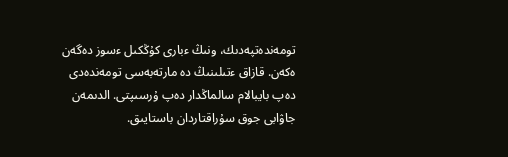تومەندەتپەدىك، ونىڭ ءبارى كۇڭكىل ءسوز دەگەن ەكەن. قازاق ءتىلىنىڭ دە مارتەبەسى تومەندەدى دەپ بايبالام سالماڭدار دەپ ۇرسىپتى. الدىمەن جاۋابى جوق سۇراقتاردان باستايىق.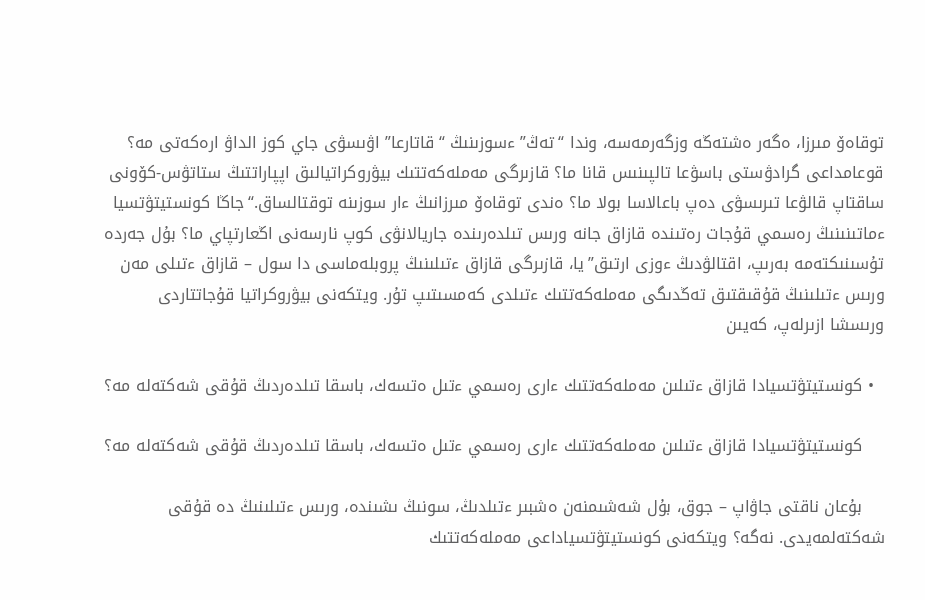توقاەۆ مىرزا، ەگەر ەشتەڭە وزگەرمەسە، وندا “تەڭ” ءسوزىنىڭ “قاتارعا” اۋىسۋى جاي كوز الداۋ ارەكەتى مە؟ قوعامداعى گرادۋستى باسۋعا تالپىنىس قانا ما؟ قازىرگى مەملەكەتتىك بيۋروكراتيالىق اپپاراتتىڭ ستاتۋس-كۆونى ساقتاپ قالۋعا تىرىسۋى دەپ باعالاسا بولا ما؟ ەندى توقاەۆ مىرزانىڭ ءار سوزىنە توقتالساق.“جاڭا كونستيتۋتسيا ءماتىنىنىڭ رەسمي قۇجات رەتىندە قازاق جانە ورىس تىلدەرىندە جاريالانۋى كوپ نارسەنى اڭعارتپاي ما؟ بۇل جەردە تۇسىنىكتەمە بەرىپ، اقتالۋدىڭ ءوزى ارتىق”يا، قازىرگى قازاق ءتىلىنىڭ پروبلەماسى دا سول – قازاق ءتىلى مەن ورىس ءتىلىنىڭ قۇقىقتىق تەڭدىگى مەملەكەتتىك ءتىلدى كەمسىتىپ تۇر. ويتكەنى بيۋروكراتيا قۇجاتتاردى ورىسشا ازىرلەپ، كەيىن

  • كونستيتۋتسيادا قازاق ءتىلىن مەملەكەتتىك ءارى رەسمي ءتىل ەتسەك، باسقا تىلدەردىڭ قۇقى شەكتەلە مە؟

    كونستيتۋتسيادا قازاق ءتىلىن مەملەكەتتىك ءارى رەسمي ءتىل ەتسەك، باسقا تىلدەردىڭ قۇقى شەكتەلە مە؟

    بۇعان ناقتى جاۋاپ – جوق، بۇل شەشىمنەن ەشبىر ءتىلدىڭ، سونىڭ ىشىندە، ورىس ءتىلىنىڭ دە قۇقى شەكتەلمەيدى. نەگە؟ ويتكەنى كونستيتۋتسياداعى مەملەكەتتىك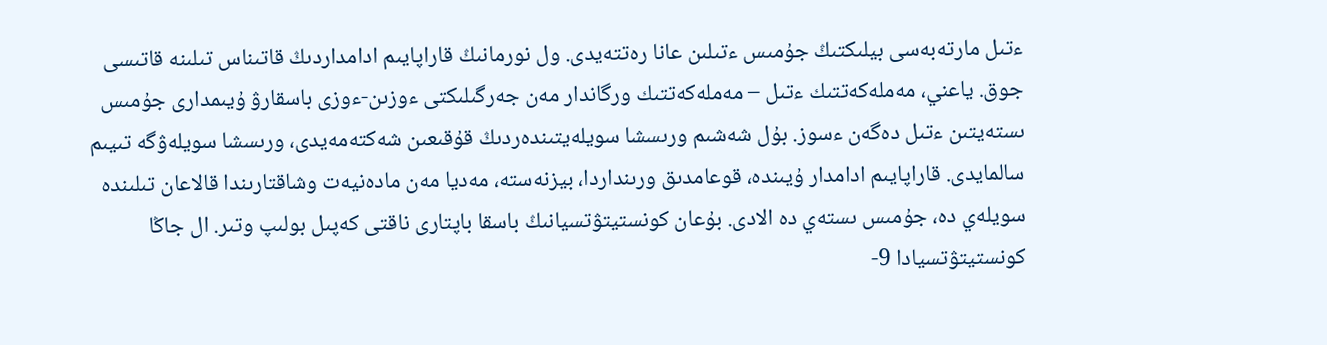ءتىل مارتەبەسى بيلىكتىڭ جۇمىس ءتىلىن عانا رەتتەيدى. ول نورمانىڭ قاراپايىم ادامداردىڭ قاتىناس تىلىنە قاتىسى جوق. ياعني، مەملەكەتتىك ءتىل – مەملەكەتتىك ورگاندار مەن جەرگىلىكتى ءوزىن-ءوزى باسقارۋ ۇيىمدارى جۇمىس ىستەيتىن ءتىل دەگەن ءسوز. بۇل شەشىم ورىسشا سويلەيتىندەردىڭ قۇقىعىن شەكتەمەيدى، ورىسشا سويلەۋگە تىيىم سالمايدى. قاراپايىم ادامدار ۇيىندە، قوعامدىق ورىنداردا، بيزنەستە، مەديا مەن مادەنيەت وشاقتارىندا قالاعان تىلىندە سويلەي دە، جۇمىس ىستەي دە الادى. بۇعان كونستيتۋتسيانىڭ باسقا باپتارى ناقتى كەپىل بولىپ وتىر. ال جاڭا كونستيتۋتسيادا 9-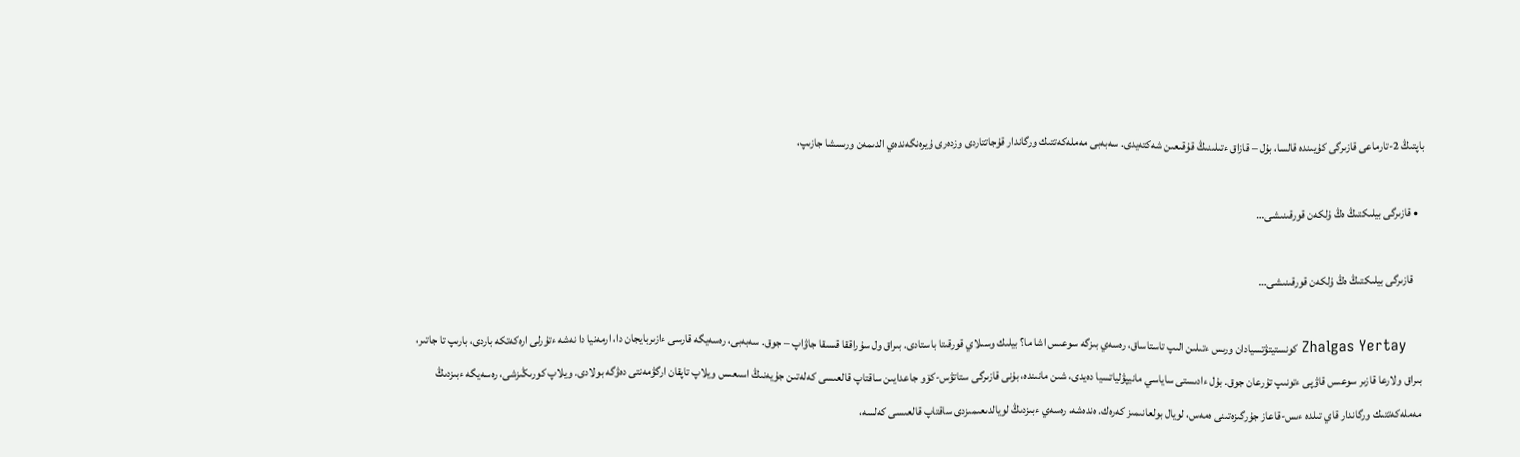باپتىڭ 2-تارماعى قازىرگى كۇيىندە قالسا، بۇل – قازاق ءتىلىنىڭ قۇقىعىن شەكتەيدى. سەبەبى مەملەكەتتىك ورگاندار قۇجاتتاردى وزدەرى ۇيرەنگەندەي الدىمەن ورىسشا جازىپ،

  • قازىرگى بيلىكتىڭ ەڭ ۇلكەن قورقىنىشى…

    قازىرگى بيلىكتىڭ ەڭ ۇلكەن قورقىنىشى…

    Zhalgas Yertay كونستيتۋتسيادان ورىس ءتىلىن الىپ تاستاساق، رەسەي بىزگە سوعىس اشا ما؟ بيلىك وسىلاي قورقىتا باستادى. بىراق ول سۇراققا قىسقا جاۋاپ – جوق. سەبەبى، رەسەيگە قارسى ءازىربايجان دا، ارمەنيا دا نەشە ءتۇرلى ارەكەتكە باردى، بارىپ تا جاتىر، بىراق ولارعا قازىر سوعىس قاۋپى ءتونىپ تۇرعان جوق. بۇل ءادىستى ساياسي مانيپۋلياتسيا دەيدى، شىن مانىندە، بۇنى قازىرگى ستاتۋس-كۆو جاعدايىن ساقتاپ قالعىسى كەلەتىن جۇيەنىڭ اسىعىس ويلاپ تاپقان ارگۋمەنتى دەۋگە بولادى. ويلاپ كورىڭىزشى، رەسەيگە ءبىزدىڭ مەملەكەتتىك ورگاندار قاي تىلدە ءىس-قاعاز جۇرگىزەتىنى ەمەس، لويال بولعانىمىز كەرەك. ەندەشە، رەسەي ءبىزدىڭ لويالدىعىمىزدى ساقتاپ قالعىسى كەلسە،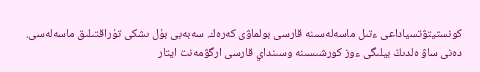كونستيتۋتسياداعى ءتىل ماسەلەسىنە قارسى بولماۋى كەرەك. سەبەبى بۇل ىشكى تۇراقتىلىق ماسەلەسى. دەنى ساۋ ەلدىڭ بيلىگى ءوز كورشىسىنە وسىنداي قارسى ارگۋمەنت ايتار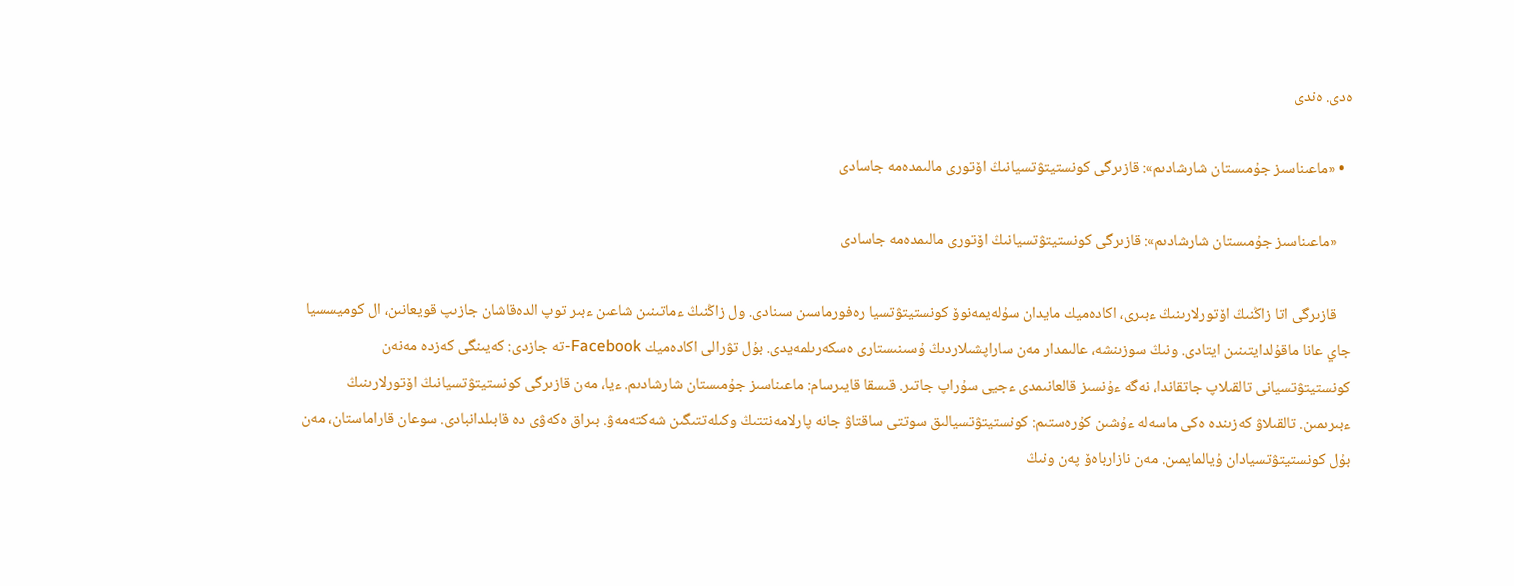ەدى. ەندى

  • «ماعىناسىز جۇمىستان شارشادىم»: قازىرگى كونستيتۋتسيانىڭ اۆتورى مالىمدەمە جاسادى

    «ماعىناسىز جۇمىستان شارشادىم»: قازىرگى كونستيتۋتسيانىڭ اۆتورى مالىمدەمە جاسادى

    قازىرگى اتا زاڭنىڭ اۆتورلارىنىڭ ءبىرى، اكادەميك مايدان سۇلەيمەنوۆ كونستيتۋتسيا رەفورماسىن سىنادى. ول زاڭنىڭ ءماتىنىن شاعىن ءبىر توپ الدەقاشان جازىپ قويعانىن، ال كوميسسيا جاي عانا ماقۇلدايتىنىن ايتادى. ونىڭ سوزىنشە، عالىمدار مەن ساراپشىلاردىڭ ۇسىنىستارى ەسكەرىلمەيدى. بۇل تۋرالى اكادەميك Facebook-تە جازدى: كەيىنگى كەزدە مەنەن كونستيتۋتسيانى تالقىلاپ جاتقاندا، نەگە ءۇنسىز قالعانىمدى ءجيى سۇراپ جاتىر. قىسقا قايىرسام: ماعىناسىز جۇمىستان شارشادىم. ءيا، مەن قازىرگى كونستيتۋتسيانىڭ اۆتورلارىنىڭ ءبىرىمىن. تالقىلاۋ كەزىندە ەكى ماسەلە ءۇشىن كۇرەستىم: كونستيتۋتسيالىق سوتتى ساقتاۋ جانە پارلامەنتتىڭ وكىلەتتىگىن شەكتەمەۋ. بىراق ەكەۋى دە قابىلدانبادى. سوعان قاراماستان، مەن بۇل كونستيتۋتسيادان ۇيالمايمىن. مەن نازارباەۆ پەن ونىڭ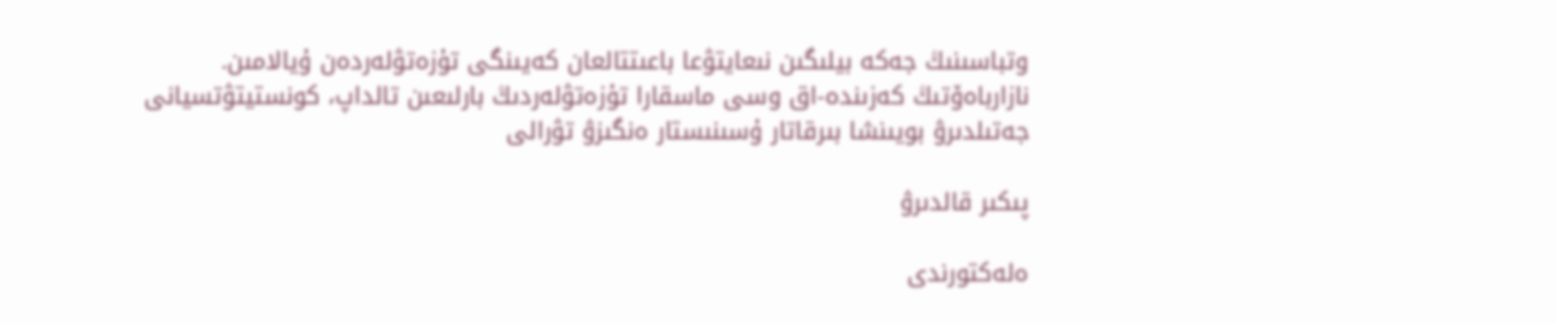وتباسىنىڭ جەكە بيلىگىن نىعايتۋعا باعىتتالعان كەيىنگى تۇزەتۋلەردەن ۇيالامىن. نازارباەۆتىڭ كەزىندە-اق وسى ماسقارا تۇزەتۋلەردىڭ بارلىعىن تالداپ، كونستيتۋتسيانى جەتىلدىرۋ بويىنشا بىرقاتار ۇسىنىستار ەنگىزۋ تۋرالى

پىكىر قالدىرۋ

ەلەكتورندى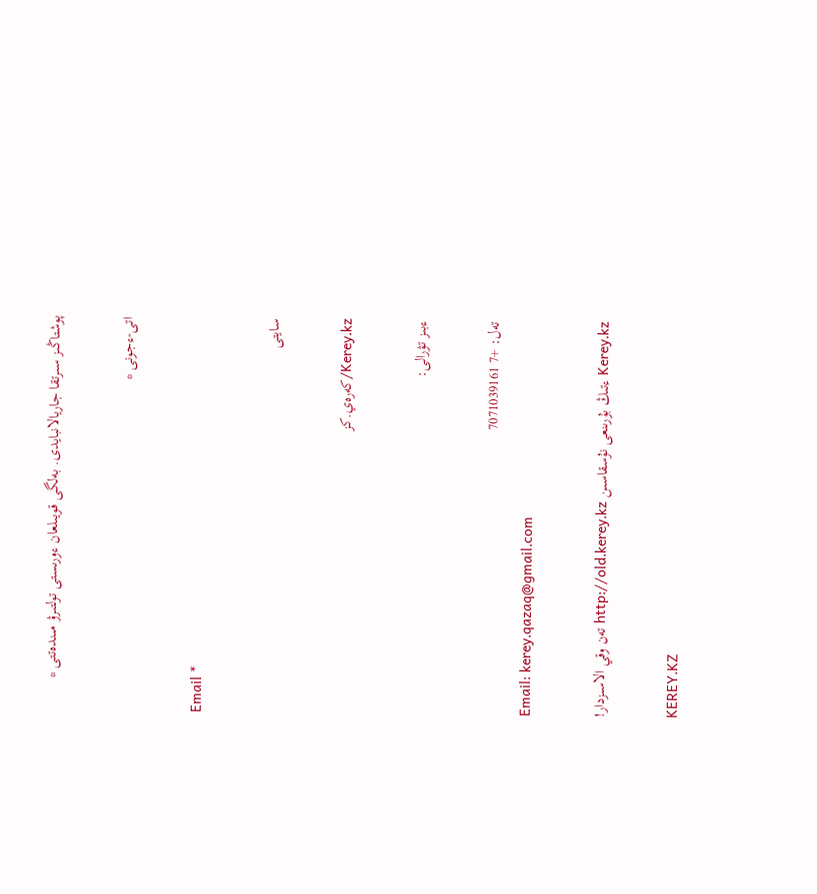پوشتاڭىز سىرتقا جاريالانبايدى. بەلگى قويىلعان ءورىستى تولتىرۋ مىندەتتى *

اتى-ءجونى *

Email *

سايتى

Kerey.kz/كەرەي.كز

ءبىز تۋرالى:

تەل: +7 7071039161
Email: kerey.qazaq@gmail.com

Kerey.kz ءتىڭ بۇرىنعى نۇسقاسىن http://old.kerey.kz تەن وقي الاسىزدار!

KEREY.KZ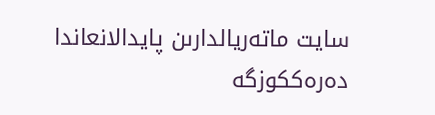سايت ماتەريالدارىن پايدالانعاندا دەرەككوزگە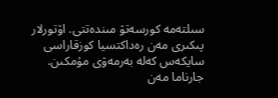سىلتەمە كورسەتۋ مىندەتتى. اۆتورلار پىكىرى مەن رەداكتسيا كوزقاراسى سايكەس كەلە بەرمەۋى مۇمكىن. جارناما مەن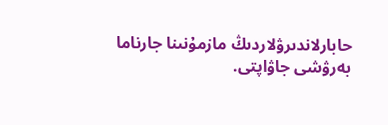حابارلاندىرۋلاردىڭ مازمۇنىنا جارناما بەرۋشى جاۋاپتى.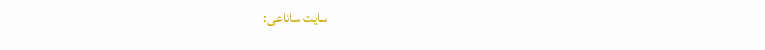سايت ساناعى: